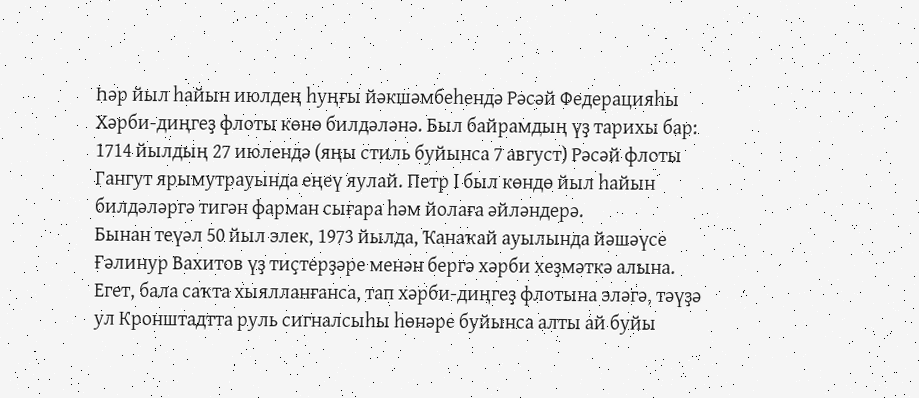Һәр йыл һайын июлдең һуңғы йәкшәмбеһендә Рәсәй Федерацияһы Хәрби-диңгеҙ флоты көнө билдәләнә. Был байрамдың үҙ тарихы бар: 1714 йылдың 27 июлендә (яңы стиль буйынса 7 август) Рәсәй флоты Гангут ярымутрауында еңеү яулай. Петр I был көндө йыл һайын билдәләргә тигән фарман сығара һәм йолаға әйләндерә.
Бынан теүәл 50 йыл элек, 1973 йылда, Ҡанаҡай ауылында йәшәүсе Ғәлинур Вахитов үҙ тиҫтерҙәре менән бергә хәрби хеҙмәткә алына. Егет, бала саҡта хыялланғанса, тап хәрби-диңгеҙ флотына эләгә, тәүҙә ул Кронштадтта руль сигналсыһы һөнәре буйынса алты ай буйы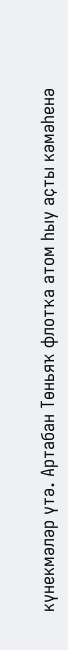күнекмәләр үтә. Артабан Төньяҡ флотҡа атом һыу аҫты кәмәһенә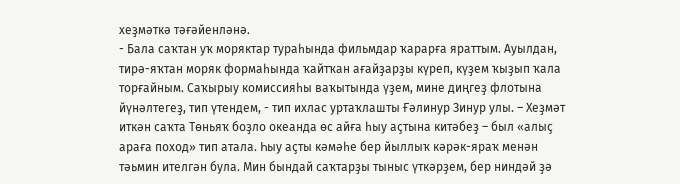хеҙмәткә тәғәйенләнә.
- Бала саҡтан уҡ моряктар тураһында фильмдар ҡарарға яраттым. Ауылдан, тирә-яҡтан моряк формаһында ҡайтҡан ағайҙарҙы күреп, күҙем ҡыҙып ҡала торғайным. Саҡырыу комиссияһы ваҡытында үҙем, мине диңгеҙ флотына йүнәлтегеҙ, тип үтендем, - тип ихлас уртаҡлашты Ғәлинур Зинур улы. – Хеҙмәт иткән саҡта Төньяҡ боҙло океанда өс айға һыу аҫтына китәбеҙ – был «алыҫ араға поход» тип атала. Һыу аҫты кәмәһе бер йыллыҡ кәрәк-яраҡ менән тәьмин ителгән була. Мин бындай саҡтарҙы тыныс үткәрҙем, бер ниндәй ҙә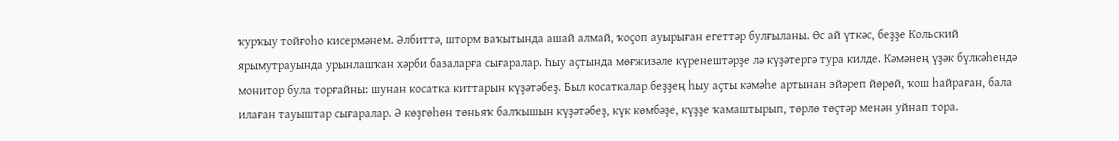ҡурҡыу тойғоһо кисермәнем. Әлбиттә, шторм ваҡытында ашай алмай, ҡоҫоп ауырыған егеттәр булғыланы. Өс ай үткәс, беҙҙе Кольский ярымутрауында урынлашҡан хәрби базаларға сығаралар. Һыу аҫтында мөғжизәле күренештәрҙе лә күҙәтергә тура килде. Кәмәнең үҙәк бүлкәһендә монитор була торғайны: шунан косатка киттарын күҙәтәбеҙ. Был косаткалар беҙҙең һыу аҫты кәмәһе артынан эйәреп йөрөй, ҡош һайраған, бала илаған тауыштар сығаралар. Ә көҙгөһөн төньяҡ балҡышын күҙәтәбеҙ, күк көмбәҙе, күҙҙе ҡамаштырып, төрлө төҫтәр менән уйнап тора.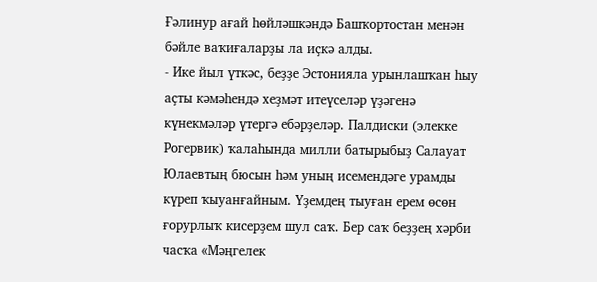Ғәлинур ағай һөйләшкәндә Башҡортостан менән бәйле ваҡиғаларҙы ла иҫкә алды.
- Ике йыл үткәс, беҙҙе Эстонияла урынлашҡан һыу аҫты кәмәһендә хеҙмәт итеүселәр үҙәгенә күнекмәләр үтергә ебәрҙеләр. Палдиски (элекке Рогервик) ҡалаһында милли батырыбыҙ Салауат Юлаевтың бюсын һәм уның исемендәге урамды күреп ҡыуанғайным. Үҙемдең тыуған ерем өсөн ғорурлыҡ кисерҙем шул саҡ. Бер саҡ беҙҙең хәрби часҡа «Мәңгелек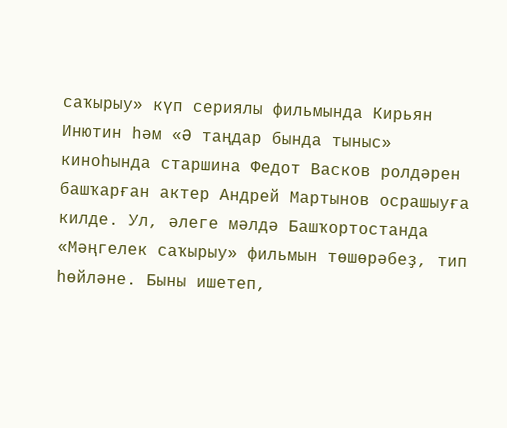саҡырыу» күп сериялы фильмында Кирьян Инютин һәм «Ә таңдар бында тыныс» киноһында старшина Федот Васков ролдәрен башҡарған актер Андрей Мартынов осрашыуға килде. Ул, әлеге мәлдә Башҡортостанда «Мәңгелек саҡырыу» фильмын төшөрәбеҙ, тип һөйләне. Быны ишетеп,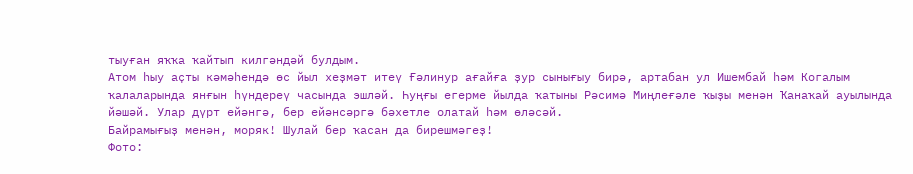тыуған яҡҡа ҡайтып килгәндәй булдым.
Атом һыу аҫты кәмәһендә өс йыл хеҙмәт итеү Ғәлинур ағайға ҙур сынығыу бирә, артабан ул Ишембай һәм Когалым ҡалаларында янғын һүндереү часында эшләй. Һуңғы егерме йылда ҡатыны Рәсимә Миңлеғәле ҡыҙы менән Ҡанаҡай ауылында йәшәй. Улар дүрт ейәнгә, бер ейәнсәргә бәхетле олатай һәм өләсәй.
Байрамығыҙ менән, моряк! Шулай бер ҡасан да бирешмәгеҙ!
Фото: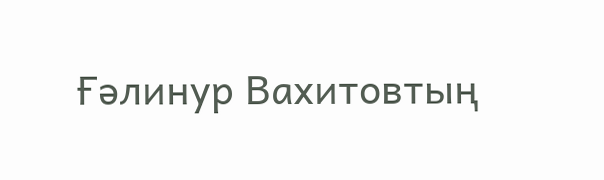Ғәлинур Вахитовтың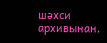шәхси архивынан.